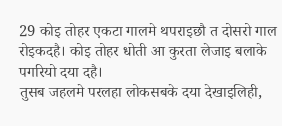29 कोइ तोहर एकटा गालमे थपराइछौ त दोसरो गाल रोइकदहै। कोइ तोहर धोती आ कुरता लेजाइ बलाके पगरियो दया दहै।
तुसब जहलमे परलहा लोकसबके दया देखाइलिही,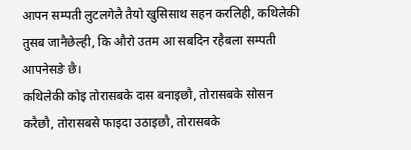आपन सम्पती लुटलगेलै तैयो खुसिसाथ सहन करलिही, कथिलेकी तुसब जानैछेल्ही, कि औरो उतम आ सबदिन रहैबला सम्पती आपनेसङे छै।
कथिलेकी कोइ तोरासबके दास बनाइछौ, तोरासबके सोसन करैछौ, तोरासबसे फाइदा उठाइछौ, तोरासबके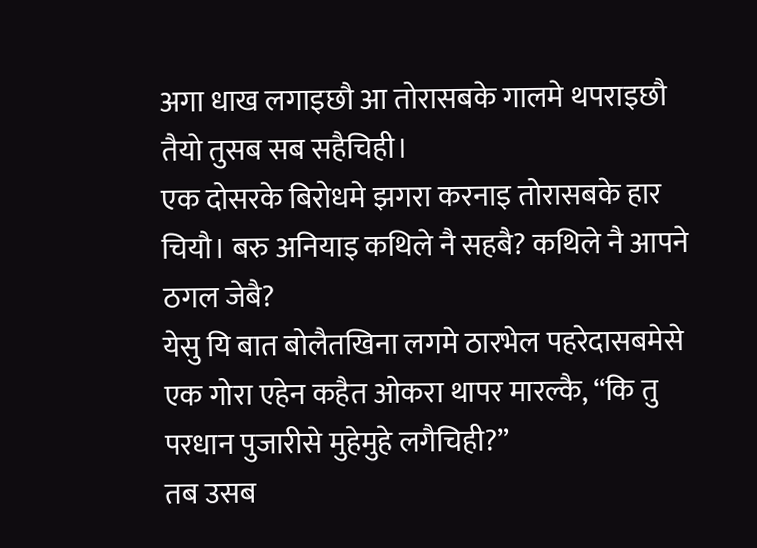अगा धाख लगाइछौ आ तोरासबके गालमे थपराइछौ तैयो तुसब सब सहैचिही।
एक दोसरके बिरोधमे झगरा करनाइ तोरासबके हार चियौ। बरु अनियाइ कथिले नै सहबै? कथिले नै आपने ठगल जेबै?
येसु यि बात बोलैतखिना लगमे ठारभेल पहरेदासबमेसे एक गोरा एहेन कहैत ओकरा थापर मारल्कै, “कि तु परधान पुजारीसे मुहेमुहे लगैचिही?”
तब उसब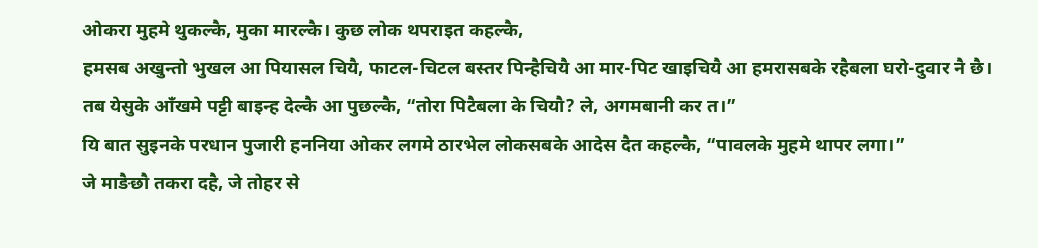ओकरा मुहमे थुकल्कै, मुका मारल्कै। कुछ लोक थपराइत कहल्कै,
हमसब अखुन्तो भुखल आ पियासल चियै, फाटल-चिटल बस्तर पिन्हैचियै आ मार-पिट खाइचियै आ हमरासबके रहैबला घरो-दुवार नै छै।
तब येसुके आँखमे पट्टी बाइन्ह देल्कै आ पुछल्कै, “तोरा पिटैबला के चियौ? ले, अगमबानी कर त।”
यि बात सुइनके परधान पुजारी हननिया ओकर लगमे ठारभेल लोकसबके आदेस दैत कहल्कै, “पावलके मुहमे थापर लगा।”
जे माङैछौ तकरा दहै, जे तोहर से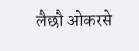लैछौ ओकरसे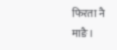फिरता नै माङै।